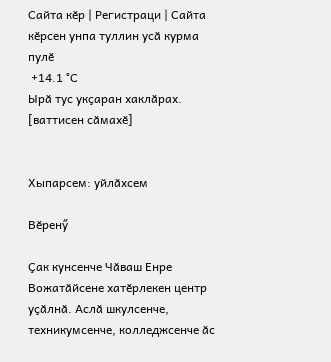Сайта кӗр | Регистраци | Сайта кӗрсен унпа туллин усӑ курма пулӗ
 +14.1 °C
Ырӑ тус укҫаран хаклӑрах.
[ваттисен сӑмахӗ]


Хыпарсем: уйлӑхсем

Вӗренӳ

Ҫак кунсенче Чӑваш Енре Вожатӑйсене хатӗрлекен центр уҫӑлнӑ. Аслӑ шкулсенче, техникумсенче, колледжсенче ӑс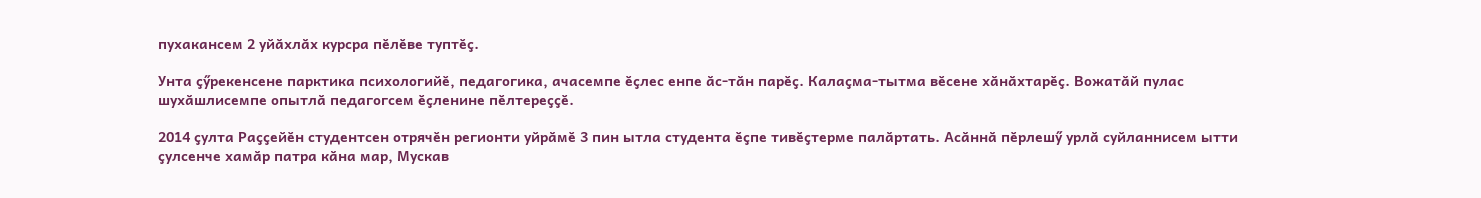пухакансем 2 уйӑхлӑх курсра пӗлӗве туптӗҫ.

Унта ҫӳрекенсене парктика психологийӗ, педагогика, ачасемпе ӗҫлес енпе ӑс-тӑн парӗҫ. Калаҫма-тытма вӗсене хӑнӑхтарӗҫ. Вожатӑй пулас шухӑшлисемпе опытлӑ педагогсем ӗҫленине пӗлтереҫҫӗ.

2014 ҫулта Раҫҫейӗн студентсен отрячӗн регионти уйрӑмӗ 3 пин ытла студента ӗҫпе тивӗҫтерме палӑртать. Асӑннӑ пӗрлешӳ урлӑ суйланнисем ытти ҫулсенче хамӑр патра кӑна мар, Мускав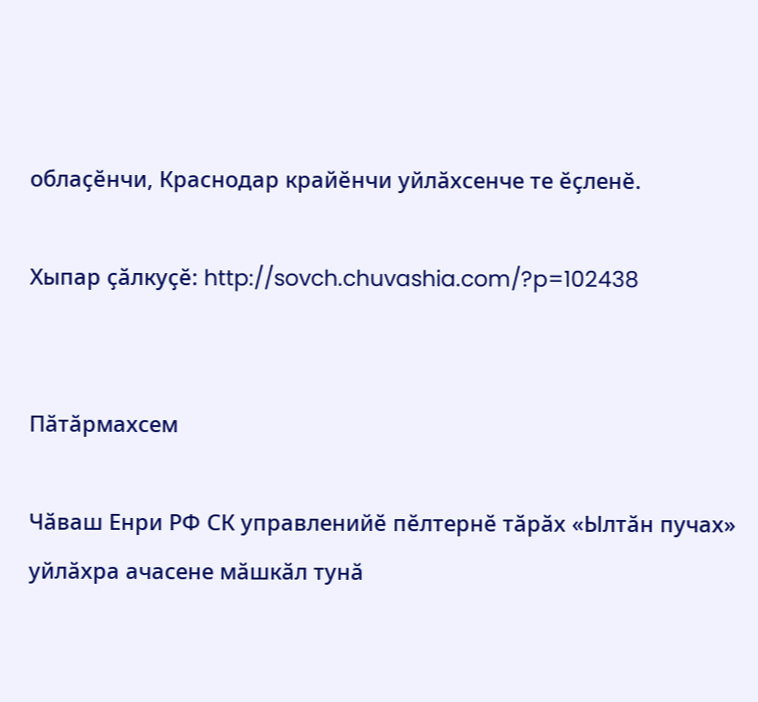облаҫӗнчи, Краснодар крайӗнчи уйлӑхсенче те ӗҫленӗ.

Хыпар ҫӑлкуҫӗ: http://sovch.chuvashia.com/?p=102438


Пӑтӑрмахсем

Чӑваш Енри РФ СК управленийӗ пӗлтернӗ тӑрӑх «Ылтӑн пучах» уйлӑхра ачасене мӑшкӑл тунӑ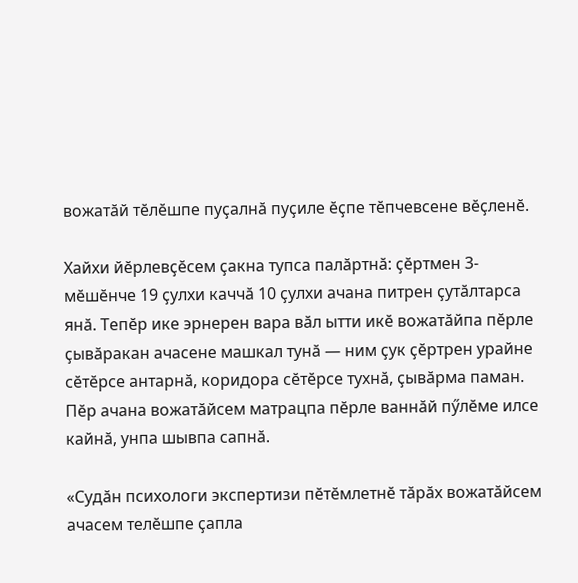вожатӑй тӗлӗшпе пуҫалнӑ пуҫиле ӗҫпе тӗпчевсене вӗҫленӗ.

Хайхи йӗрлевҫӗсем ҫакна тупса палӑртнӑ: ҫӗртмен 3-мӗшӗнче 19 ҫулхи каччӑ 10 ҫулхи ачана питрен ҫутӑлтарса янӑ. Тепӗр ике эрнерен вара вӑл ытти икӗ вожатӑйпа пӗрле ҫывӑракан ачасене машкал тунӑ — ним ҫук ҫӗртрен урайне сӗтӗрсе антарнӑ, коридора сӗтӗрсе тухнӑ, ҫывӑрма паман. Пӗр ачана вожатӑйсем матрацпа пӗрле ваннӑй пӳлӗме илсе кайнӑ, унпа шывпа сапнӑ.

«Судӑн психологи экспертизи пӗтӗмлетнӗ тӑрӑх вожатӑйсем ачасем телӗшпе ҫапла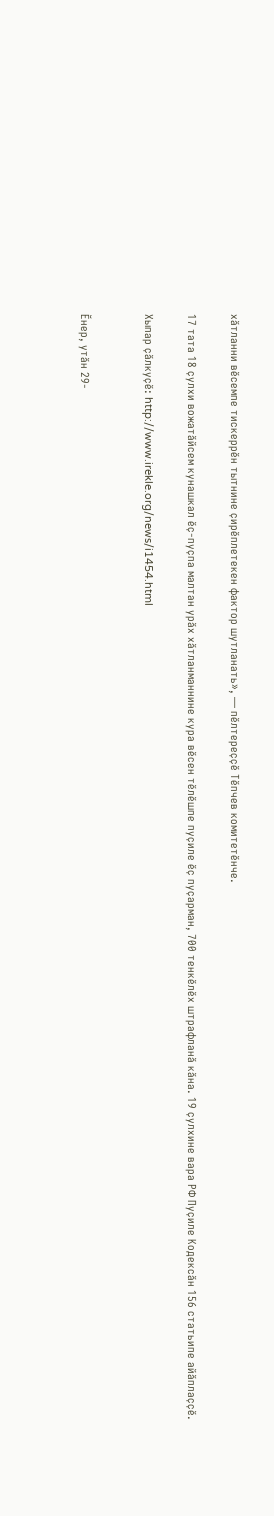хӑтланни вӗсемпе тискеррӗн тытнине ҫирӗплетекен фактор шутланать», — пӗлтереҫҫӗ Тӗпчев комитетӗнче.

17 тата 18 ҫулхи вожатӑйсем кунашкал ӗҫ-пуҫпа малтан урӑх хӑтланманнине кура вӗсен тӗлӗшпе пуҫиле ӗҫ пуҫарман, 700 тенкӗлӗх штрафланӑ кӑна. 19 ҫулхине вара РФ Пуҫиле Кодексӑн 156 статьипе айӑплаҫҫӗ.

Хыпар ҫӑлкуҫӗ: http://www.irekle.org/news/i1454.html


Ӗнер, утӑн 29-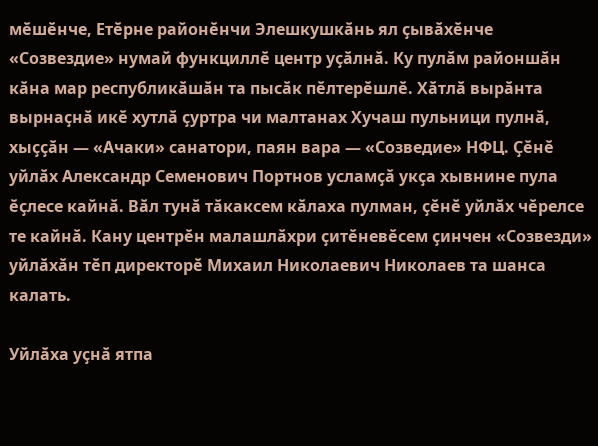мӗшӗнче, Етӗрне районӗнчи Элешкушкӑнь ял ҫывӑхӗнче «Созвездие» нумай функциллӗ центр уҫӑлнӑ. Ку пулӑм районшӑн кӑна мар республикӑшӑн та пысӑк пӗлтерӗшлӗ. Хӑтлӑ вырӑнта вырнаҫнӑ икӗ хутлӑ ҫуртра чи малтанах Хучаш пульници пулнӑ, хыҫҫӑн — «Ачаки» санатори, паян вара — «Созведие» НФЦ. Ҫӗнӗ уйлӑх Александр Семенович Портнов усламҫӑ укҫа хывнине пула ӗҫлесе кайнӑ. Вӑл тунӑ тӑкаксем кӑлаха пулман, ҫӗнӗ уйлӑх чӗрелсе те кайнӑ. Кану центрӗн малашлӑхри ҫитӗневӗсем ҫинчен «Созвезди» уйлӑхӑн тӗп директорӗ Михаил Николаевич Николаев та шанса калать.

Уйлӑха уҫнӑ ятпа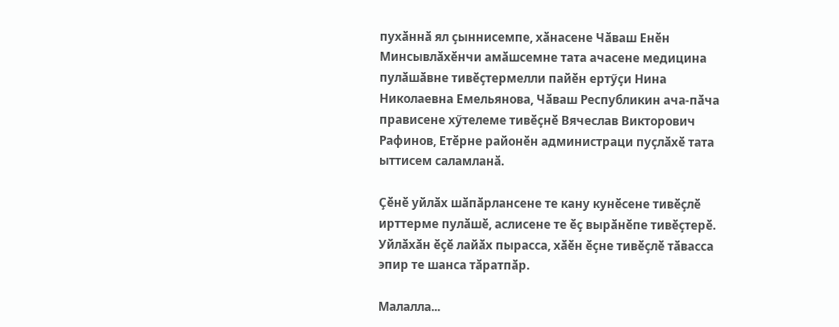пухӑннӑ ял ҫыннисемпе, хӑнасене Чӑваш Енӗн Минсывлӑхӗнчи амӑшсемне тата ачасене медицина пулӑшӑвне тивӗҫтермелли пайӗн ертӳҫи Нина Николаевна Емельянова, Чӑваш Республикин ача-пӑча прависене хӳтелеме тивӗҫнӗ Вячеслав Викторович Рафинов, Етӗрне районӗн администраци пуҫлӑхӗ тата ыттисем саламланӑ.

Ҫӗнӗ уйлӑх шӑпӑрлансене те кану кунӗсене тивӗҫлӗ ирттерме пулӑшӗ, аслисене те ӗҫ вырӑнӗпе тивӗҫтерӗ. Уйлӑхӑн ӗҫӗ лайӑх пырасса, хӑӗн ӗҫне тивӗҫлӗ тӑвасса эпир те шанса тӑратпӑр.

Малалла...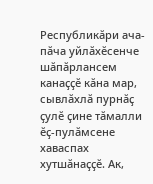Республикӑри ача-пӑча уйлӑхӗсенче шӑпӑрлансем канаҫҫӗ кӑна мар, сывлӑхлӑ пурнӑҫ ҫулӗ ҫине тӑмалли ӗҫ-пулӑмсене хаваспах хутшӑнаҫҫӗ. Ак,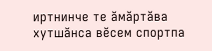иртнинче те ӑмӑртӑва хутшӑнса вӗсем спортпа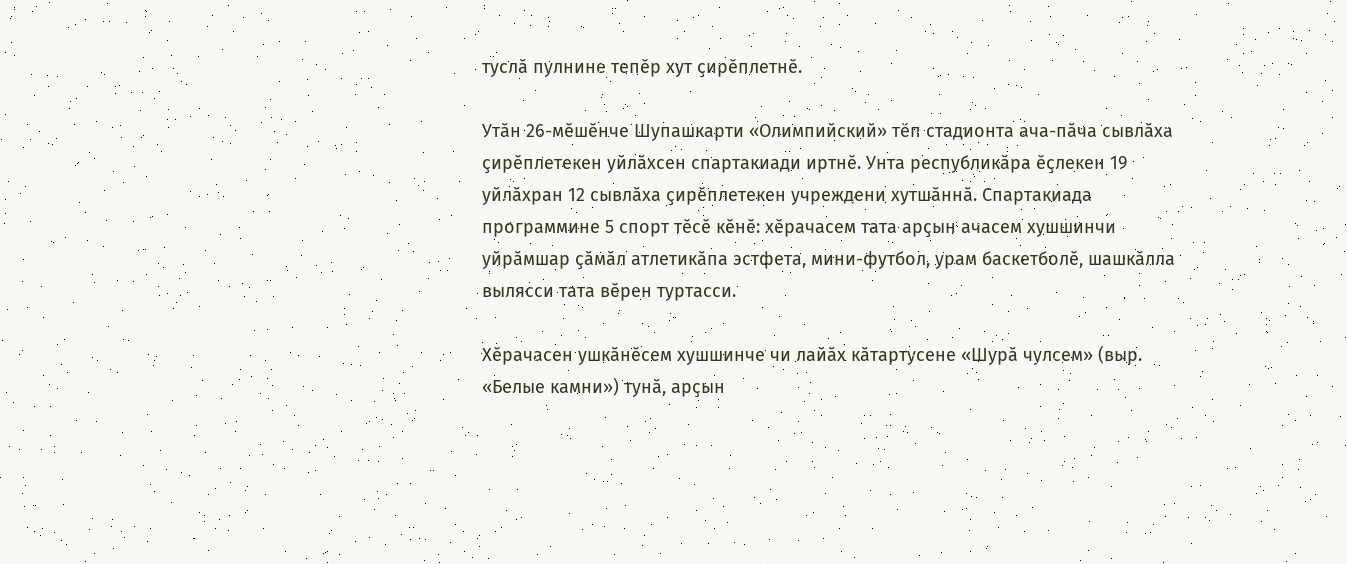туслӑ пулнине тепӗр хут ҫирӗплетнӗ.

Утӑн 26-мӗшӗнче Шупашкарти «Олимпийский» тӗп стадионта ача-пӑча сывлӑха ҫирӗплетекен уйлӑхсен спартакиади иртнӗ. Унта республикӑра ӗҫлекен 19 уйлӑхран 12 сывлӑха ҫирӗплетекен учреждени хутшӑннӑ. Спартакиада программине 5 спорт тӗсӗ кӗнӗ: хӗрачасем тата арҫын ачасем хушшинчи уйрӑмшар ҫӑмӑл атлетикӑпа эстфета, мини-футбол, урам баскетболӗ, шашкӑлла вылясси тата вӗрен туртасси.

Хӗрачасен ушкӑнӗсем хушшинче чи лайӑх кӑтартусене «Шурӑ чулсем» (выр. «Белые камни») тунӑ, арҫын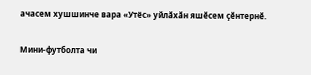ачасем хушшинче вара «Утёс» уйлӑхӑн яшӗсем ҫӗнтернӗ.

Мини-футболта чи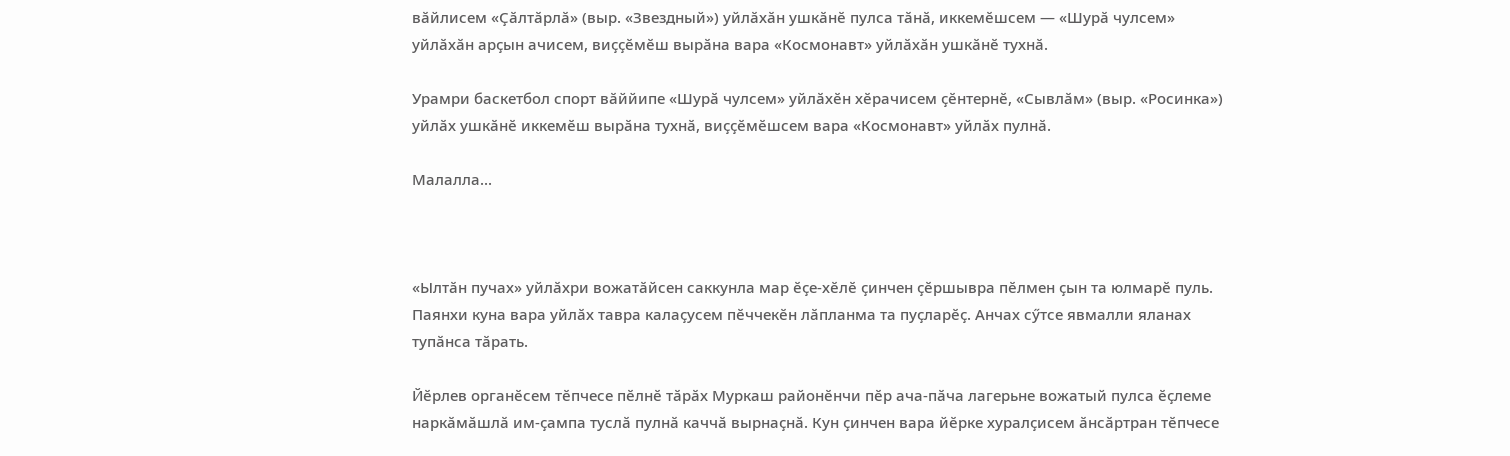вӑйлисем «Ҫӑлтӑрлӑ» (выр. «Звездный») уйлӑхӑн ушкӑнӗ пулса тӑнӑ, иккемӗшсем — «Шурӑ чулсем» уйлӑхӑн арҫын ачисем, виҫҫӗмӗш вырӑна вара «Космонавт» уйлӑхӑн ушкӑнӗ тухнӑ.

Урамри баскетбол спорт вӑййипе «Шурӑ чулсем» уйлӑхӗн хӗрачисем ҫӗнтернӗ, «Сывлӑм» (выр. «Росинка») уйлӑх ушкӑнӗ иккемӗш вырӑна тухнӑ, виҫҫӗмӗшсем вара «Космонавт» уйлӑх пулнӑ.

Малалла...



«Ылтӑн пучах» уйлӑхри вожатӑйсен саккунла мар ӗҫе-хӗлӗ ҫинчен ҫӗршывра пӗлмен ҫын та юлмарӗ пуль. Паянхи куна вара уйлӑх тавра калаҫусем пӗччекӗн лӑпланма та пуҫларӗҫ. Анчах сӳтсе явмалли яланах тупӑнса тӑрать.

Йӗрлев органӗсем тӗпчесе пӗлнӗ тӑрӑх Муркаш районӗнчи пӗр ача-пӑча лагерьне вожатый пулса ӗҫлеме наркӑмӑшлӑ им-ҫампа туслӑ пулнӑ каччӑ вырнаҫнӑ. Кун ҫинчен вара йӗрке хуралҫисем ӑнсӑртран тӗпчесе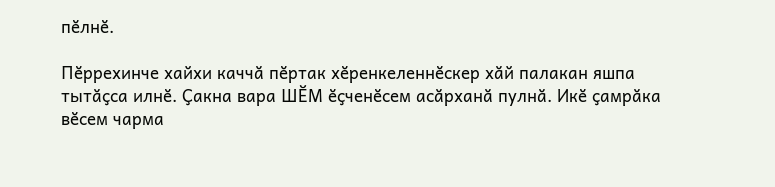пӗлнӗ.

Пӗррехинче хайхи каччӑ пӗртак хӗренкеленнӗскер хӑй палакан яшпа тытӑҫса илнӗ. Ҫакна вара ШӖМ ӗҫченӗсем асӑрханӑ пулнӑ. Икӗ ҫамрӑка вӗсем чарма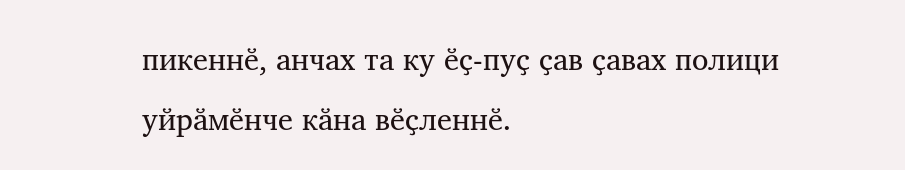пикеннӗ, анчах та ку ӗҫ-пуҫ ҫав ҫавах полици уйрӑмӗнче кӑна вӗҫленнӗ.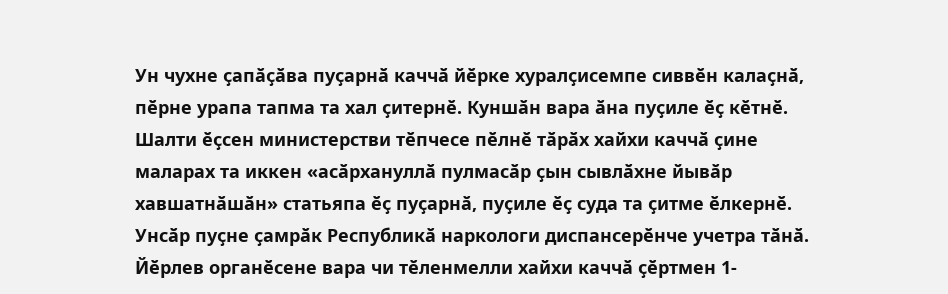Ун чухне ҫапӑҫӑва пуҫарнӑ каччӑ йӗрке хуралҫисемпе сиввӗн калаҫнӑ, пӗрне урапа тапма та хал ҫитернӗ. Куншӑн вара ӑна пуҫиле ӗҫ кӗтнӗ. Шалти ӗҫсен министерстви тӗпчесе пӗлнӗ тӑрӑх хайхи каччӑ ҫине маларах та иккен «асӑрхануллӑ пулмасӑр ҫын сывлӑхне йывӑр хавшатнӑшӑн» статьяпа ӗҫ пуҫарнӑ, пуҫиле ӗҫ суда та ҫитме ӗлкернӗ. Унсӑр пуҫне ҫамрӑк Республикӑ наркологи диспансерӗнче учетра тӑнӑ. Йӗрлев органӗсене вара чи тӗленмелли хайхи каччӑ ҫӗртмен 1-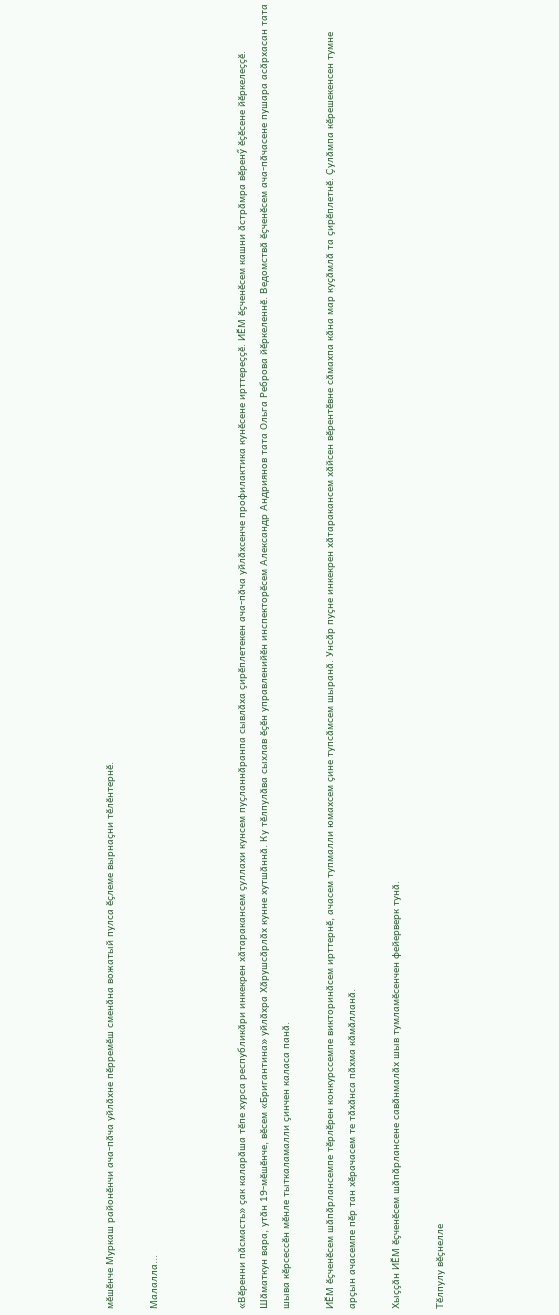мӗшӗнче Муркаш районӗнчи ача-пӑча уйлӑхне пӗрремӗш сменӑна вожатый пулса ӗҫлеме вырнаҫни тӗлӗнтернӗ.

Малалла...



«Вӗренни пӑсмасть» ҫак каларӑша тӗпе хурса республикӑри инкекрен хӑтаракансем ҫуллахи кунсем пуҫланнӑранпа сывлӑха ҫирӗплетекен ача-пӑча уйлӑхсенче профилактика кунӗсене ирттереҫҫӗ. ИӖМ ӗҫченӗсем кашни ӑстрӑмра вӗренӳ ӗҫӗсене йӗркелеҫҫӗ. Шӑматкун вара, утӑн 19-мӗшӗнче, вӗсем «Бригантина» уйлӑхра Хӑрушсӑрлӑх кунне хутшӑннӑ. Ку тӗлпулӑва сыхлав ӗҫӗн управленийӗн инспекторӗсем Александр Андриянов тата Ольга Реброва йӗркеленнӗ. Ведомствӑ ӗҫченӗсем ача-пӑчасене пушара асӑрхасан тата шыва кӗрсессӗн мӗнле тыткаламалли ҫинчен каласа панӑ.

ИӖМ ӗҫченӗсем шӑпӑрлансемпе тӗрлӗрен конкурссемпе викторинӑсем ирттернӗ, ачасем тупмалли юмахсем ҫине тупсӑмсем шыранӑ. Унсӑр пуҫне инкекрен хӑтаракансем хӑйсен вӗрентӗвне сӑмахпа кӑна мар куҫӑмлӑ та ҫирӗплетнӗ. Ҫулӑмпа кӗрешекенсен тумне арҫын ачасемпе пӗр тан хӗрачасем те тӑхӑнса пӑхма кӑмӑлланӑ.

Хыҫҫӑн ИӖМ ӗҫченӗсем шӑпӑрлансене савӑнмалӑх шыв тумламӗсенчен фейерверк тунӑ.

Тӗлпулу вӗҫнелле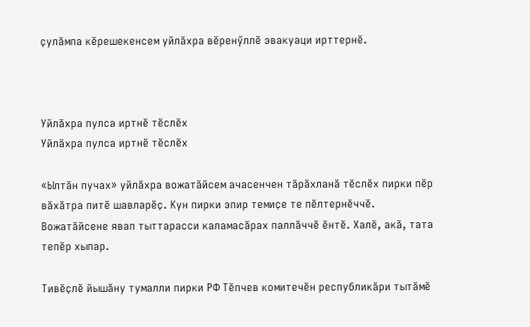ҫулӑмпа кӗрешекенсем уйлӑхра вӗренӳллӗ эвакуаци ирттернӗ.



Уйлӑхра пулса иртнӗ тӗслӗх
Уйлӑхра пулса иртнӗ тӗслӗх

«Ылтӑн пучах» уйлӑхра вожатӑйсем ачасенчен тӑрӑхланӑ тӗслӗх пирки пӗр вӑхӑтра питӗ шавларӗҫ. Кун пирки эпир темиҫе те пӗлтернӗччӗ. Вожатӑйсене явап тыттарасси каламасӑрах паллӑччӗ ӗнтӗ. Халӗ, акӑ, тата тепӗр хыпар.

Тивӗҫлӗ йышӑну тумалли пирки РФ Тӗпчев комитечӗн республикӑри тытӑмӗ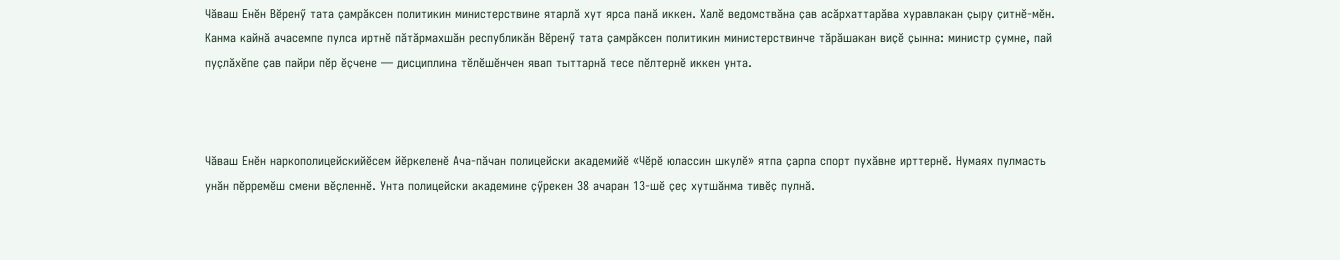Чӑваш Енӗн Вӗренӳ тата ҫамрӑксен политикин министерствине ятарлӑ хут ярса панӑ иккен. Халӗ ведомствӑна ҫав асӑрхаттарӑва хуравлакан ҫыру ҫитнӗ-мӗн. Канма кайнӑ ачасемпе пулса иртнӗ пӑтӑрмахшӑн республикӑн Вӗренӳ тата ҫамрӑксен политикин министерствинче тӑрӑшакан виҫӗ ҫынна: министр ҫумне, пай пуҫлӑхӗпе ҫав пайри пӗр ӗҫчене — дисциплина тӗлӗшӗнчен явап тыттарнӑ тесе пӗлтернӗ иккен унта.



Чӑваш Енӗн наркополицейскийӗсем йӗркеленӗ Ача-пӑчан полицейски академийӗ «Чӗрӗ юлассин шкулӗ» ятпа ҫарпа спорт пухӑвне ирттернӗ. Нумаях пулмасть унӑн пӗрремӗш смени вӗҫленнӗ. Унта полицейски академине ҫӳрекен 38 ачаран 13-шӗ ҫеҫ хутшӑнма тивӗҫ пулнӑ.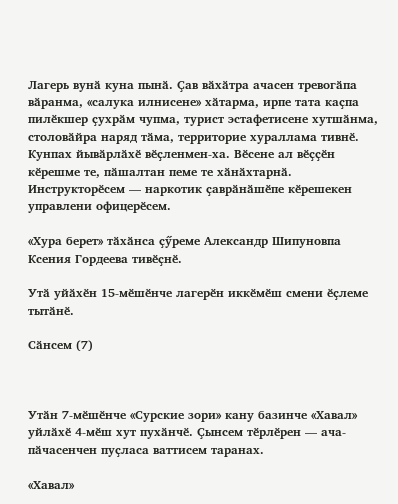Лагерь вунӑ куна пынӑ. Ҫав вӑхӑтра ачасен тревогӑпа вӑранма, «салука илнисене» хӑтарма, ирпе тата каҫпа пилӗкшер ҫухрӑм чупма, турист эстафетисене хутшӑнма, столовӑйра наряд тӑма, территорие хураллама тивнӗ. Кунпах йывӑрлӑхӗ вӗҫленмен-ха. Вӗсене ал вӗҫҫӗн кӗрешме те, пӑшалтан пеме те хӑнӑхтарнӑ. Инструкторӗсем — наркотик ҫаврӑнӑшӗпе кӗрешекен управлени офицерӗсем.

«Хура берет» тӑхӑнса ҫӳреме Александр Шипуновпа Ксения Гордеева тивӗҫнӗ.

Утӑ уйӑхӗн 15-мӗшӗнче лагерӗн иккӗмӗш смени ӗҫлеме тытӑнӗ.

Сӑнсем (7)



Утӑн 7-мӗшӗнче «Сурские зори» кану базинче «Хавал» уйлӑхӗ 4-мӗш хут пухӑнчӗ. Ҫынсем тӗрлӗрен — ача-пӑчасенчен пуҫласа ваттисем таранах.

«Хавал»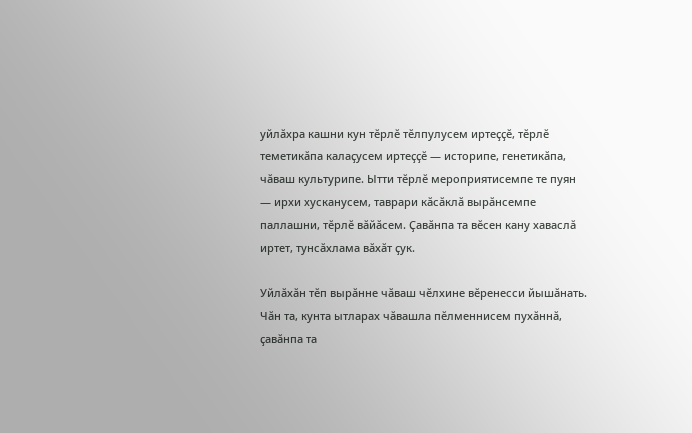уйлӑхра кашни кун тӗрлӗ тӗлпулусем иртеҫҫӗ, тӗрлӗ теметикӑпа калаҫусем иртеҫҫӗ — историпе, генетикӑпа, чӑваш культурипе. Ытти тӗрлӗ мероприятисемпе те пуян — ирхи хусканусем, таврари кӑсӑклӑ вырӑнсемпе паллашни, тӗрлӗ вӑйӑсем. Ҫавӑнпа та вӗсен кану хаваслӑ иртет, тунсӑхлама вӑхӑт ҫук.

Уйлӑхӑн тӗп вырӑнне чӑваш чӗлхине вӗренесси йышӑнать. Чӑн та, кунта ытларах чӑвашла пӗлменнисем пухӑннӑ, ҫавӑнпа та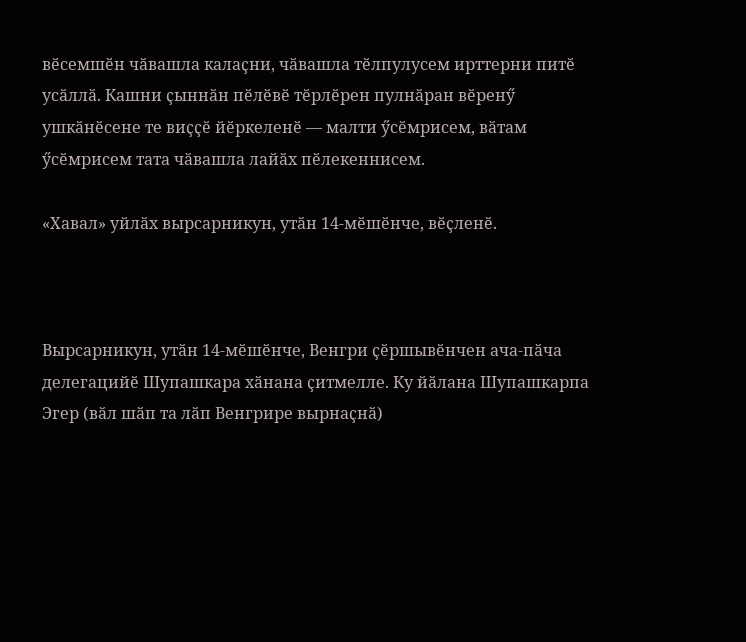вӗсемшӗн чӑвашла калаҫни, чӑвашла тӗлпулусем ирттерни питӗ усӑллӑ. Кашни ҫыннӑн пӗлӗвӗ тӗрлӗрен пулнӑран вӗренӳ ушкӑнӗсене те виҫҫӗ йӗркеленӗ — малти ӳсӗмрисем, вӑтам ӳсӗмрисем тата чӑвашла лайӑх пӗлекеннисем.

«Хавал» уйлӑх вырсарникун, утӑн 14-мӗшӗнче, вӗҫленӗ.



Вырсарникун, утӑн 14-мӗшӗнче, Венгри ҫӗршывӗнчен ача-пӑча делегацийӗ Шупашкара хӑнана ҫитмелле. Ку йӑлана Шупашкарпа Эгер (вӑл шӑп та лӑп Венгрире вырнаҫнӑ)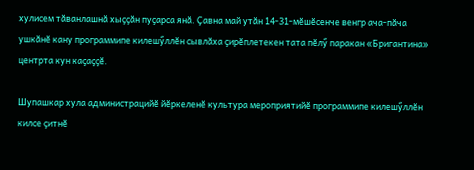хулисем тӑванлашнӑ хыҫҫӑн пуҫарса янӑ. Ҫавна май утӑн 14-31-мӗшӗсенче венгр ача-пӑча ушкӑнӗ кану программипе килешӳллӗн сывлӑха ҫирӗплетекен тата пӗлӳ паракан «Бригантина» центрта кун каҫаҫҫӗ.

Шупашкар хула администрацийӗ йӗркеленӗ культура мероприятийӗ программипе килешӳллӗн килсе ҫитнӗ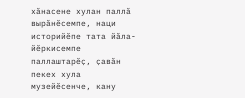хӑнасене хулан паллӑ вырӑнӗсемпе, наци историйӗпе тата йӑла-йӗркисемпе паллаштарӗҫ, ҫавӑн пекех хула музейӗсенче, кану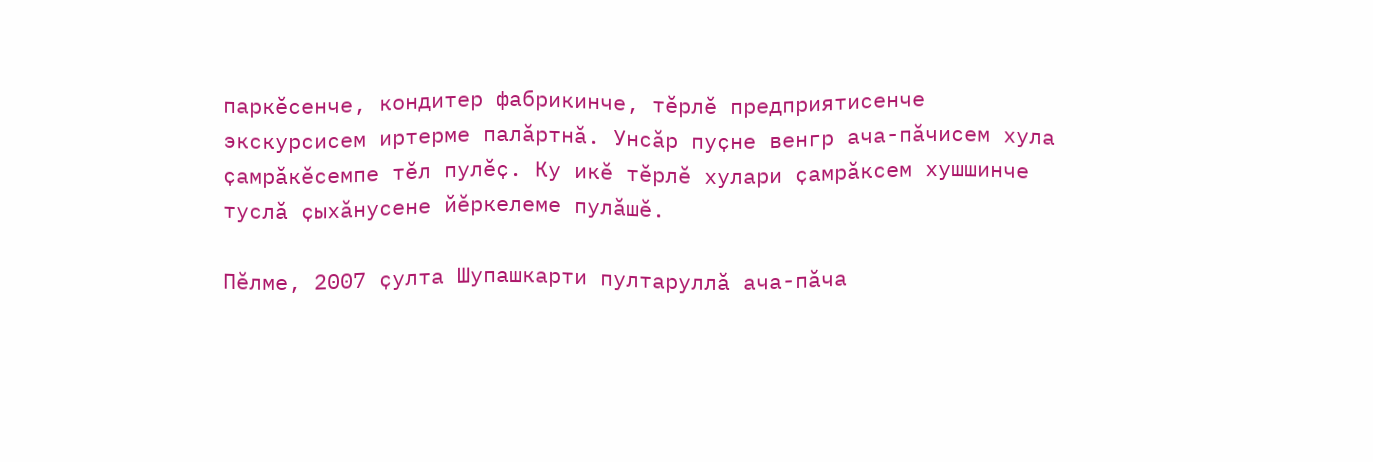паркӗсенче, кондитер фабрикинче, тӗрлӗ предприятисенче экскурсисем иртерме палӑртнӑ. Унсӑр пуҫне венгр ача-пӑчисем хула ҫамрӑкӗсемпе тӗл пулӗҫ. Ку икӗ тӗрлӗ хулари ҫамрӑксем хушшинче туслӑ ҫыхӑнусене йӗркелеме пулӑшӗ.

Пӗлме, 2007 ҫулта Шупашкарти пултаруллӑ ача-пӑча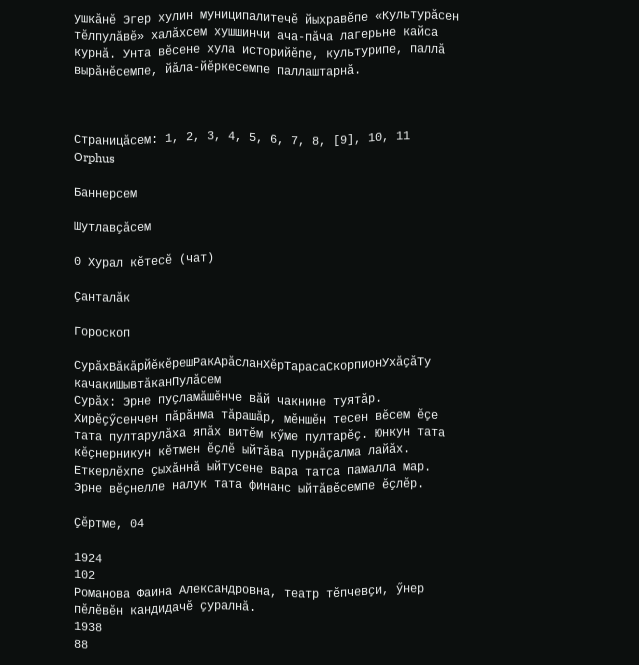ушкӑнӗ Эгер хулин муниципалитечӗ йыхравӗпе «Культурӑсен тӗлпулӑвӗ» халӑхсем хушшинчи ача-пӑча лагерьне кайса курнӑ. Унта вӗсене хула историйӗпе, культурипе, паллӑ вырӑнӗсемпе, йӑла-йӗркесемпе паллаштарнӑ.



Страницӑсем: 1, 2, 3, 4, 5, 6, 7, 8, [9], 10, 11
Orphus

Баннерсем

Шутлавҫӑсем

0 Хурал кӗтесӗ (чат)

Ҫанталӑк

Гороскоп

СурӑхВӑкӑрЙӗкӗрешРакАрӑсланХӗрТарасаСкорпионУхӑҫӑТу качакиШывтӑканПулӑсем
Сурӑх: Эрне пуҫламӑшӗнче вӑй чакнине туятӑр. Хирӗҫӳсенчен пӑрӑнма тӑрашӑр, мӗншӗн тесен вӗсем ӗҫе тата пултарулӑха япӑх витӗм кӳме пултарӗҫ. Юнкун тата кӗҫнерникун кӗтмен ӗҫлӗ ыйтӑва пурнӑҫалма лайӑх. Еткерлӗхпе ҫыхӑннӑ ыйтусене вара татса памалла мар. Эрне вӗҫнелле налук тата финанс ыйтӑвӗсемпе ӗҫлӗр.

Ҫӗртме, 04

1924
102
Романова Фаина Александровна, театр тӗпчевҫи, ӳнер пӗлӗвӗн кандидачӗ ҫуралнӑ.
1938
88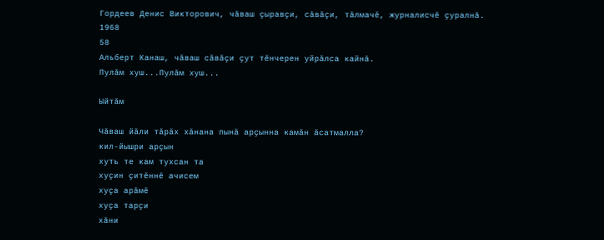Гордеев Денис Викторович, чӑваш ҫыравҫи, сӑвӑҫи, тӑлмачӗ, журналисчӗ ҫуралнӑ.
1968
58
Альберт Канаш, чӑваш сӑвӑҫи ҫут тӗнчерен уйрӑлса кайнӑ.
Пулӑм хуш...Пулӑм хуш...

Ыйтӑм

Чӑваш йӑли тӑрӑх хӑнана пынӑ арҫынна камӑн ӑсатмалла?
кил-йышри арҫын
хуть те кам тухсан та
хуҫин ҫитӗннӗ ачисем
хуҫа арӑмӗ
хуҫа тарҫи
хӑни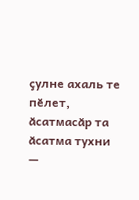ҫулне ахаль те пӗлет, ӑсатмасӑр та
ӑсатма тухни —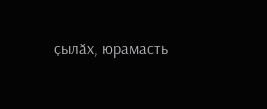ҫылӑх, юрамасть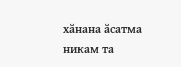хӑнана ӑсатма никам та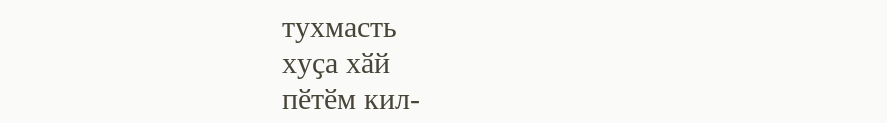тухмасть
хуҫа хӑй
пӗтӗм кил-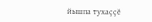йышпа тухаҫҫӗ